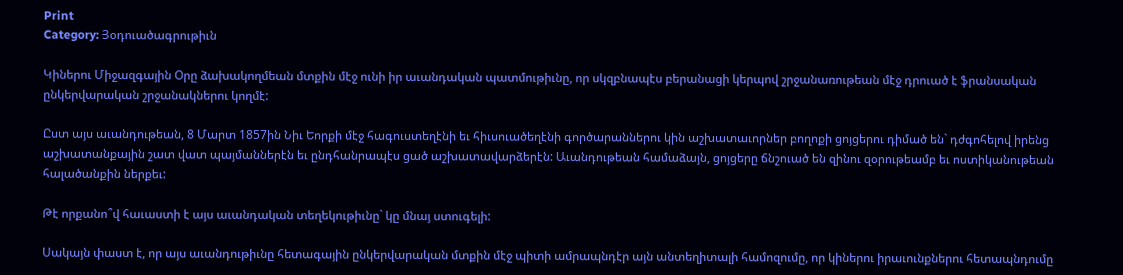Print
Category: Յօդուածագրութիւն

Կիներու Միջազգային Օրը ձախակողմեան մտքին մէջ ունի իր աւանդական պատմութիւնը, որ սկզբնապէս բերանացի կերպով շրջանառութեան մէջ դրուած է ֆրանսական ընկերվարական շրջանակներու կողմէ:

Ըստ այս աւանդութեան, 8 Մարտ 1857ին Նիւ Եորքի մէջ հագուստեղէնի եւ հիւսուածեղէնի գործարաններու կին աշխատաւորներ բողոքի ցոյցերու դիմած են` դժգոհելով իրենց աշխատանքային շատ վատ պայմաններէն եւ ընդհանրապէս ցած աշխատավարձերէն: Աւանդութեան համաձայն, ցոյցերը ճնշուած են զինու զօրութեամբ եւ ոստիկանութեան հալածանքին ներքեւ:

Թէ որքանո՞վ հաւաստի է այս աւանդական տեղեկութիւնը` կը մնայ ստուգելի:

Սակայն փաստ է, որ այս աւանդութիւնը հետագային ընկերվարական մտքին մէջ պիտի ամրապնդէր այն անտեղիտալի համոզումը, որ կիներու իրաւունքներու հետապնդումը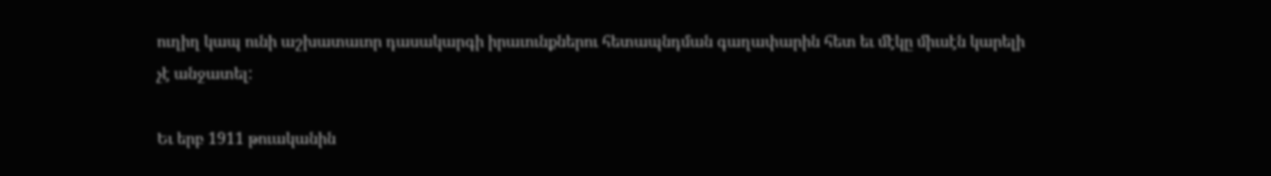ուղիղ կապ ունի աշխատաւոր դասակարգի իրաւունքներու հետապնդման գաղափարին հետ եւ մէկը միւսէն կարելի չէ անջատել:

Եւ երբ 1911 թուականին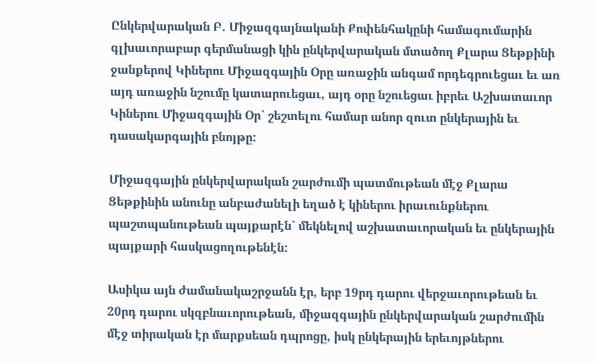Ընկերվարական Բ. Միջազգայնականի Քոփենհակընի համագումարին գլխաւորաբար գերմանացի կին ընկերվարական մտածող Քլարա Ցեթքինի ջանքերով Կիներու Միջազգային Օրը առաջին անգամ որդեգրուեցաւ եւ առ այդ առաջին նշումը կատարուեցաւ, այդ օրը նշուեցաւ իբրեւ Աշխատաւոր Կիներու Միջազգային Օր` շեշտելու համար անոր զուտ ընկերային եւ դասակարգային բնոյթը:

Միջազգային ընկերվարական շարժումի պատմութեան մէջ Քլարա Ցեթքինին անունը անբաժանելի եղած է կիներու իրաւունքներու պաշտպանութեան պայքարէն` մեկնելով աշխատաւորական եւ ընկերային պայքարի հասկացողութենէն:

Ասիկա այն ժամանակաշրջանն էր, երբ 19րդ դարու վերջաւորութեան եւ 20րդ դարու սկզբնաւորութեան, միջազգային ընկերվարական շարժումին մէջ տիրական էր մարքսեան դպրոցը, իսկ ընկերային երեւոյթներու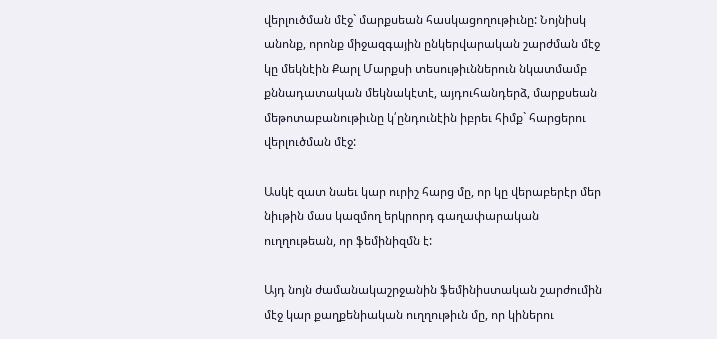վերլուծման մէջ` մարքսեան հասկացողութիւնը: Նոյնիսկ անոնք, որոնք միջազգային ընկերվարական շարժման մէջ կը մեկնէին Քարլ Մարքսի տեսութիւններուն նկատմամբ քննադատական մեկնակէտէ, այդուհանդերձ, մարքսեան մեթոտաբանութիւնը կ՛ընդունէին իբրեւ հիմք` հարցերու վերլուծման մէջ:

Ասկէ զատ նաեւ կար ուրիշ հարց մը, որ կը վերաբերէր մեր նիւթին մաս կազմող երկրորդ գաղափարական ուղղութեան, որ ֆեմինիզմն է:

Այդ նոյն ժամանակաշրջանին ֆեմինիստական շարժումին մէջ կար քաղքենիական ուղղութիւն մը, որ կիներու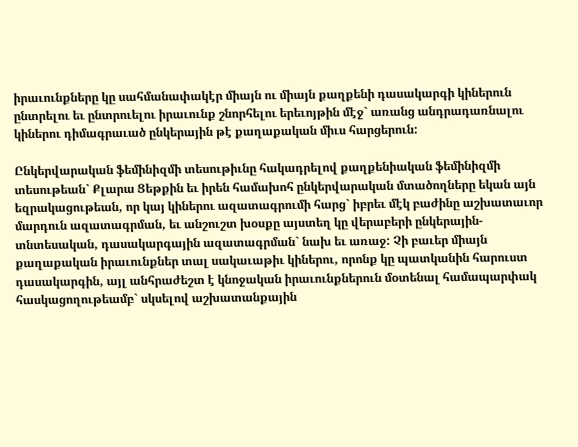իրաւունքները կը սահմանափակէր միայն ու միայն քաղքենի դասակարգի կիներուն ընտրելու եւ ընտրուելու իրաւունք շնորհելու երեւոյթին մէջ` առանց անդրադառնալու կիներու դիմագրաւած ընկերային թէ քաղաքական միւս հարցերուն:

Ընկերվարական ֆեմինիզմի տեսութիւնը հակադրելով քաղքենիական ֆեմինիզմի տեսութեան` Քլարա Ցեթքին եւ իրեն համախոհ ընկերվարական մտածողները եկան այն եզրակացութեան, որ կայ կիներու ազատագրումի հարց` իբրեւ մէկ բաժինը աշխատաւոր մարդուն ազատագրման, եւ անշուշտ խօսքը այստեղ կը վերաբերի ընկերային-տնտեսական, դասակարգային ազատագրման` նախ եւ առաջ: Չի բաւեր միայն քաղաքական իրաւունքներ տալ սակաւաթիւ կիներու, որոնք կը պատկանին հարուստ դասակարգին, այլ անհրաժեշտ է կնոջական իրաւունքներուն մօտենալ համապարփակ հասկացողութեամբ` սկսելով աշխատանքային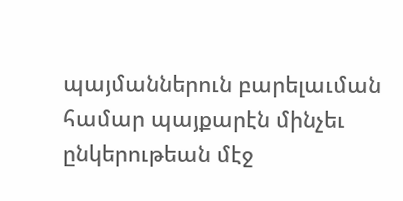պայմաններուն բարելաւման համար պայքարէն մինչեւ ընկերութեան մէջ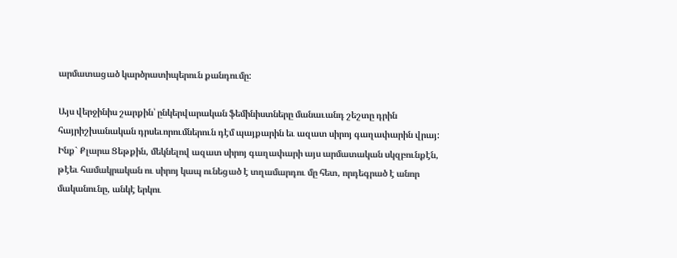արմատացած կարծրատիպերուն քանդումը:

Այս վերջինիս շարքին՝ ընկերվարական ֆեմինիստները մանաւանդ շեշտը դրին հայրիշխանական դրսեւորումներուն դէմ պայքարին եւ ազատ սիրոյ գաղափարին վրայ: Ինք` Քլարա Ցեթքին, մեկնելով ազատ սիրոյ գաղափարի այս արմատական սկզբունքէն, թէեւ համակրական ու սիրոյ կապ ունեցած է տղամարդու մը հետ, որդեգրած է անոր մականունը, անկէ երկու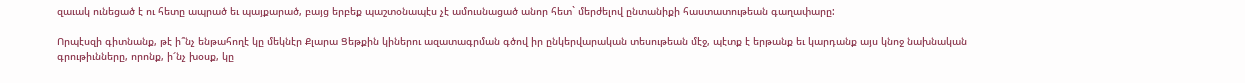զաւակ ունեցած է ու հետը ապրած եւ պայքարած, բայց երբեք պաշտօնապէս չէ ամուսնացած անոր հետ` մերժելով ընտանիքի հաստատութեան գաղափարը:

Որպէսզի գիտնանք, թէ ի՞նչ ենթահողէ կը մեկնէր Քլարա Ցեթքին կիներու ազատագրման գծով իր ընկերվարական տեսութեան մէջ, պէտք է երթանք եւ կարդանք այս կնոջ նախնական գրութիւնները, որոնք, ի՜նչ խօսք, կը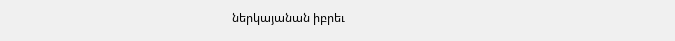ներկայանան իբրեւ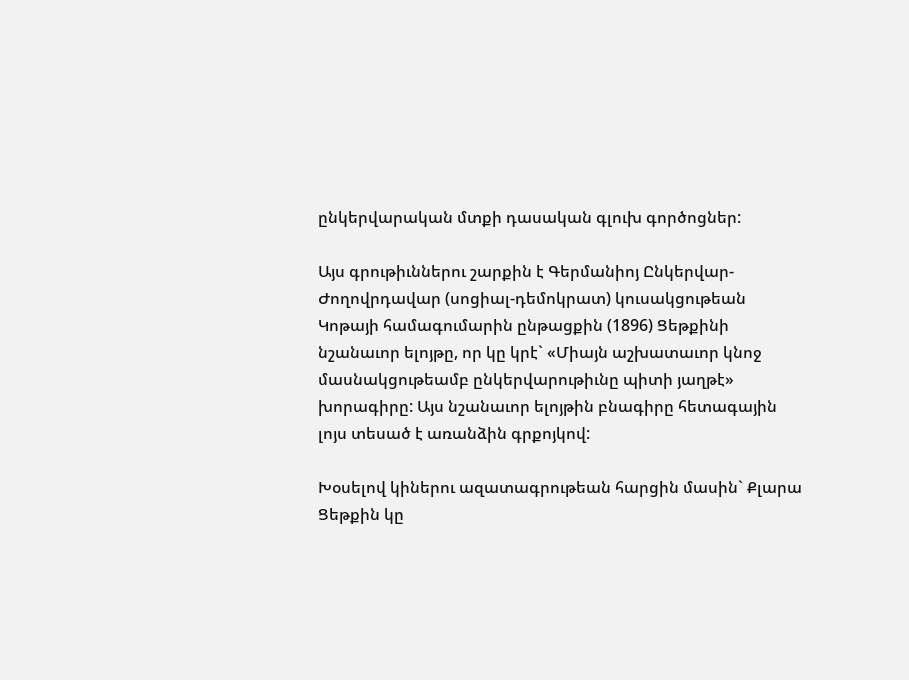ընկերվարական մտքի դասական գլուխ գործոցներ:

Այս գրութիւններու շարքին է Գերմանիոյ Ընկերվար-Ժողովրդավար (սոցիալ-դեմոկրատ) կուսակցութեան Կոթայի համագումարին ընթացքին (1896) Ցեթքինի նշանաւոր ելոյթը, որ կը կրէ` «Միայն աշխատաւոր կնոջ մասնակցութեամբ ընկերվարութիւնը պիտի յաղթէ» խորագիրը: Այս նշանաւոր ելոյթին բնագիրը հետագային լոյս տեսած է առանձին գրքոյկով:

Խօսելով կիներու ազատագրութեան հարցին մասին` Քլարա Ցեթքին կը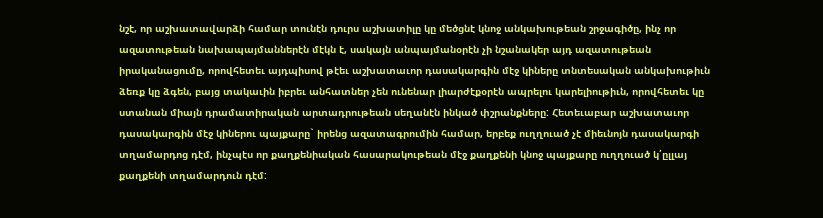նշէ, որ աշխատավարձի համար տունէն դուրս աշխատիլը կը մեծցնէ կնոջ անկախութեան շրջագիծը, ինչ որ ազատութեան նախապայմաններէն մէկն է, սակայն անպայմանօրէն չի նշանակեր այդ ազատութեան իրականացումը, որովհետեւ այդպիսով թէեւ աշխատաւոր դասակարգին մէջ կիները տնտեսական անկախութիւն ձեռք կը ձգեն, բայց տակաւին իբրեւ անհատներ չեն ունենար լիարժէքօրէն ապրելու կարելիութիւն, որովհետեւ կը ստանան միայն դրամատիրական արտադրութեան սեղանէն ինկած փշրանքները: Հետեւաբար աշխատաւոր դասակարգին մէջ կիներու պայքարը` իրենց ազատագրումին համար, երբեք ուղղուած չէ միեւնոյն դասակարգի տղամարդոց դէմ, ինչպէս որ քաղքենիական հասարակութեան մէջ քաղքենի կնոջ պայքարը ուղղուած կ՛ըլլայ քաղքենի տղամարդուն դէմ: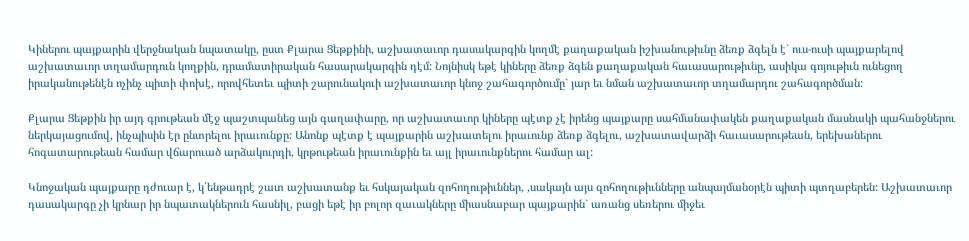Կիներու պայքարին վերջնական նպատակը, ըստ Քլարա Ցեթքինի, աշխատաւոր դասակարգին կողմէ քաղաքական իշխանութիւնը ձեռք ձգելն է` ուս-ուսի պայքարելով աշխատաւոր տղամարդուն կողքին, դրամատիրական հասարակարգին դէմ: Նոյնիսկ եթէ կիները ձեռք ձգեն քաղաքական հաւասարութիւնը, ասիկա գոյութիւն ունեցող իրականութենէն ոչինչ պիտի փոխէ, որովհետեւ պիտի շարունակուի աշխատաւոր կնոջ շահագործումը` յար եւ նման աշխատաւոր տղամարդու շահագործման:

Քլարա Ցեթքին իր այդ գրութեան մէջ պաշտպանեց այն գաղափարը, որ աշխատաւոր կիները պէտք չէ իրենց պայքարը սահմանափակեն քաղաքական մասնակի պահանջներու ներկայացումով, ինչպիսին էր ընտրելու իրաւունքը: Անոնք պէտք է պայքարին աշխատելու իրաւունք ձեռք ձգելու, աշխատավարձի հաւասարութեան, երեխաներու հոգատարութեան համար վճարուած արձակուրդի, կրթութեան իրաւունքին եւ այլ իրաւունքներու համար ալ:

Կնոջական պայքարը դժուար է, կ՛ենթադրէ շատ աշխատանք եւ հսկայական զոհողութիւններ, ,սակայն այս զոհողութիւնները անպայմանօրէն պիտի պտղաբերեն: Աշխատաւոր դասակարգը չի կրնար իր նպատակներուն հասնիլ, բացի եթէ իր բոլոր զաւակները միասնաբար պայքարին` առանց սեռերու միջեւ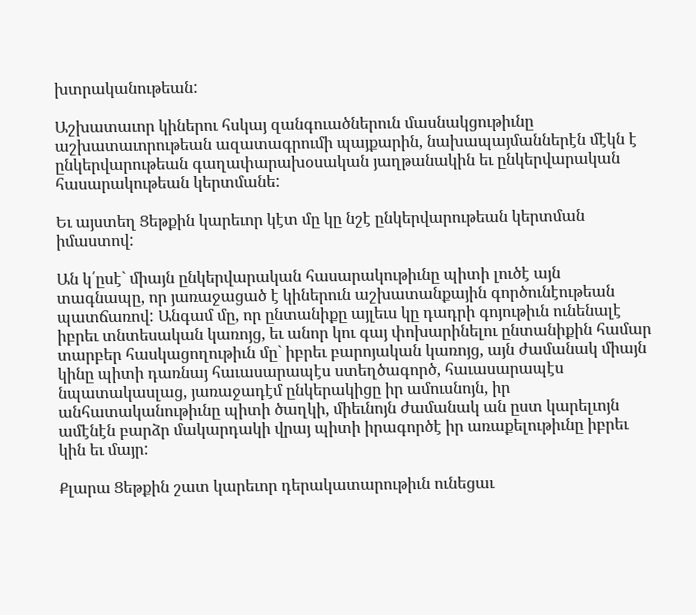խտրականութեան:

Աշխատաւոր կիներու հսկայ զանգուածներուն մասնակցութիւնը աշխատաւորութեան ազատագրումի պայքարին, նախապայմաններէն մէկն է ընկերվարութեան գաղափարախօսական յաղթանակին եւ ընկերվարական հասարակութեան կերտմանե:

Եւ այստեղ Ցեթքին կարեւոր կէտ մը կը նշէ ընկերվարութեան կերտման իմաստով:

Ան կ՛ըսէ` միայն ընկերվարական հասարակութիւնը պիտի լուծէ այն տագնապը, որ յառաջացած է կիներուն աշխատանքային գործունէութեան պատճառով: Անգամ մը, որ ընտանիքը այլեւս կը դադրի գոյութիւն ունենալէ իբրեւ տնտեսական կառոյց, եւ անոր կու գայ փոխարինելու ընտանիքին համար տարբեր հասկացողութիւն մը` իբրեւ բարոյական կառոյց, այն ժամանակ միայն կինը պիտի դառնայ հաւասարապէս ստեղծագործ, հաւասարապէս նպատակասլաց, յառաջադէմ ընկերակիցը իր ամուսնոյն, իր անհատականութիւնը պիտի ծաղկի, միեւնոյն ժամանակ ան ըստ կարելւոյն ամէնէն բարձր մակարդակի վրայ պիտի իրագործէ իր առաքելութիւնը իբրեւ կին եւ մայր:

Քլարա Ցեթքին շատ կարեւոր դերակատարութիւն ունեցաւ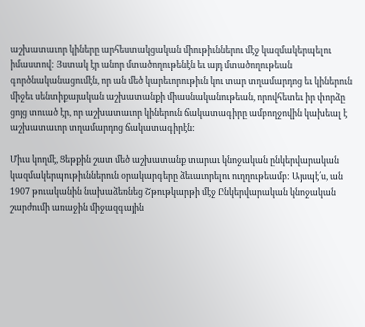աշխատաւոր կիները արհեստակցական միութիւններու մէջ կազմակերպելու իմաստով: Յստակ էր անոր մտածողութենէն եւ այդ մտածողութեան գործնականացումէն, որ ան մեծ կարեւորութիւն կու տար տղամարդոց եւ կիներուն միջեւ սենտիքայական աշխատանքի միասնականութեան, որովհետեւ իր փորձը ցոյց տուած էր, որ աշխատաւոր կիներուն ճակատագիրը ամբողջովին կախեալ է աշխատաւոր տղամարդոց ճակատագիրէն:

Միւս կողմէ, Ցեթքին շատ մեծ աշխատանք տարաւ կնոջական ընկերվարական կազմակերպութիւններուն օրակարգերը ձեւաւորելու ուղղութեամբ: Այսպէ՛ս, ան 1907 թուականին նախաձեռնեց Շթութկարթի մէջ Ընկերվարական կնոջական շարժումի առաջին միջազգային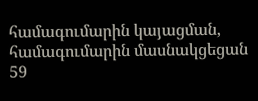համագումարին կայացման, համագումարին մասնակցեցան 59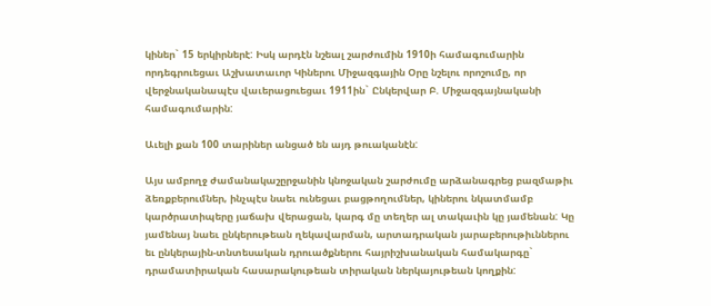կիներ` 15 երկիրներէ: Իսկ արդէն նշեալ շարժումին 1910ի համագումարին որդեգրուեցաւ Աշխատաւոր Կիներու Միջազգային Օրը նշելու որոշումը, որ վերջնականապէս վաւերացուեցաւ 1911ին` Ընկերվար Բ. Միջազգայնականի համագումարին:

Աւելի քան 100 տարիներ անցած են այդ թուականէն:

Այս ամբողջ ժամանակաշըրջանին կնոջական շարժումը արձանագրեց բազմաթիւ ձեռքբերումներ, ինչպէս նաեւ ունեցաւ բացթողումներ, կիներու նկատմամբ կարծրատիպերը յաճախ վերացան, կարգ մը տեղեր ալ տակաւին կը յամենան: Կը յամենայ նաեւ ընկերութեան ղեկավարման, արտադրական յարաբերութիւններու եւ ընկերային-տնտեսական դրուածքներու հայրիշխանական համակարգը` դրամատիրական հասարակութեան տիրական ներկայութեան կողքին: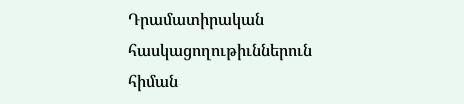Դրամատիրական հասկացողութիւններուն հիման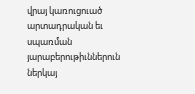վրայ կառուցուած արտադրական եւ սպառման յարաբերութիւններուն ներկայ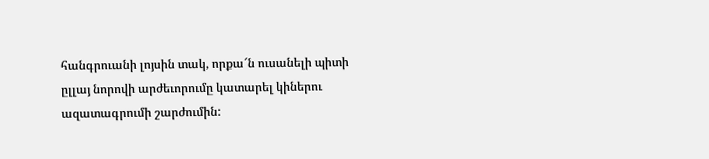հանգրուանի լոյսին տակ, որքա՜ն ուսանելի պիտի ըլլայ նորովի արժեւորումը կատարել կիներու ազատագրումի շարժումին: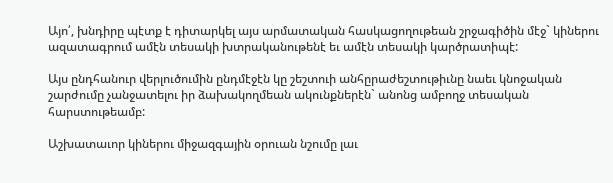Այո՛, խնդիրը պէտք է դիտարկել այս արմատական հասկացողութեան շրջագիծին մէջ` կիներու ազատագրում ամէն տեսակի խտրականութենէ եւ ամէն տեսակի կարծրատիպէ:

Այս ընդհանուր վերլուծումին ընդմէջէն կը շեշտուի անհըրաժեշտութիւնը նաեւ կնոջական շարժումը չանջատելու իր ձախակողմեան ակունքներէն` անոնց ամբողջ տեսական հարստութեամբ:

Աշխատաւոր կիներու միջազգային օրուան նշումը լաւ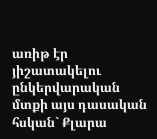առիթ էր յիշատակելու ընկերվարական մտքի այս դասական հսկան` Քլարա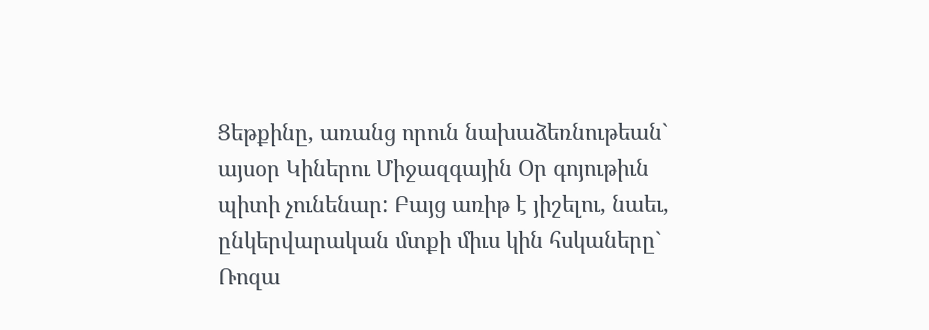Ցեթքինը, առանց որուն նախաձեռնութեան` այսօր Կիներու Միջազգային Օր գոյութիւն պիտի չունենար: Բայց առիթ է յիշելու, նաեւ, ընկերվարական մտքի միւս կին հսկաները` Ռոզա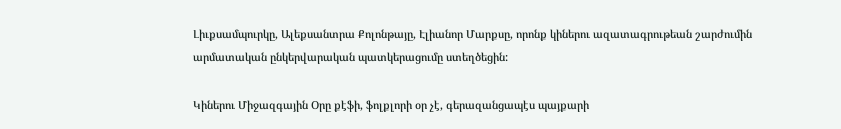Լիւքսամպուրկը, Ալեքսանտրա Քոլոնթայը, Էլիանոր Մարքսը, որոնք կիներու ազատագրութեան շարժումին արմատական ընկերվարական պատկերացումը ստեղծեցին:

Կիներու Միջազգային Օրը քէֆի, ֆոլքլորի օր չէ, գերազանցապէս պայքարի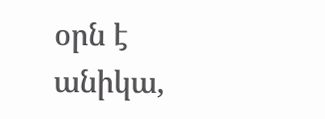օրն է անիկա,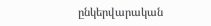ընկերվարական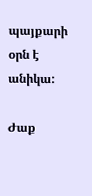պայքարի օրն է անիկա:

Ժաք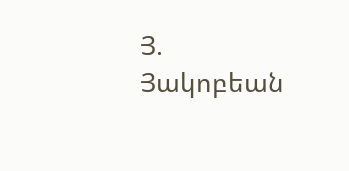Յ. Յակոբեան